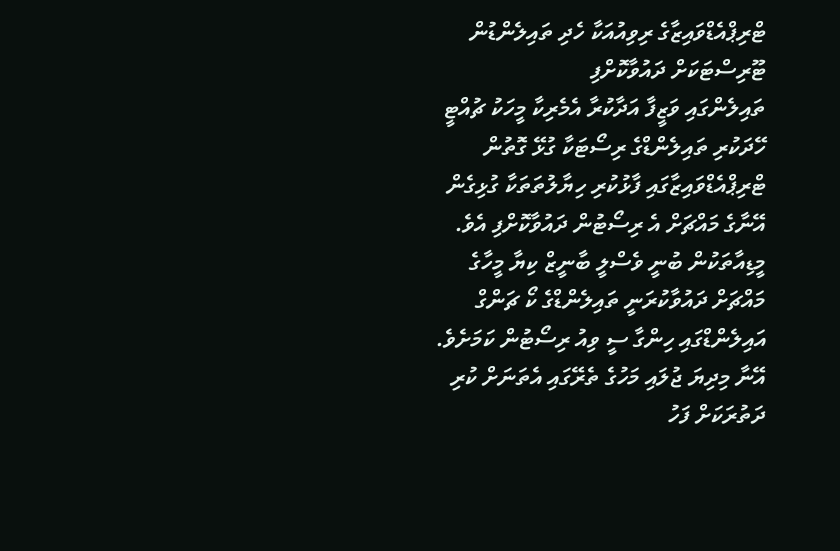ޓްރިޕްއެޑްވައިޒާގެ ރިވިއުއަކާ ހެދި ތައިލެންޑުން ޓޫރިސްޓަކަށް ދައުވާކޮށްފި
ތައިލެންގައި ވަޒީފާ އަދާކުރާ އެމެރިކާ މީހަކު ޗުއްޓީ ހޭދަކުރި ތައިލެންޑްގެ ރިސޯޓަކާ ގުޅޭ ގޮތުން ޓްރިޕްއެޑްވައިޒާގައި ފާޅުކުރި ހިޔާލުތަތަކާ ގުޅިގެން އޭނާގެ މައްޗަށް އެ ރިސޯޓުން ދައުވާކޮށްފި އެވެ.
މީޑިއާތަކުން ބުނީ ވެސްލީ ބާނީޒް ކިޔާ މީހާގެ މައްޗަށް ދައުވާކުރަނީ ތައިލެންޑްގެ ކޯ ޗަންގް އައިލެންޑްގައި ހިންގާ ސީ ވިއު ރިސޯޓުން ކަމަށެވެ. އޭނާ މިދިޔަ ޖުލައި މަހުގެ ތެރޭގައި އެތަނަށް ކުރި ދަތުރަކަށް ފަހު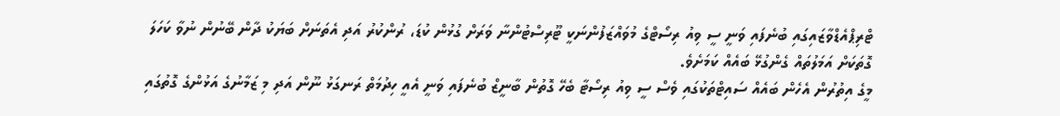ޓްރިޕްއެޑްވާޒައިގައި ބުނެފައި ވަނީ ސީ ވިއު ރިސޯޓްގެ މުވައްޒަފުންނަކީ ޓޫރިސްޓުންނާ ވަރަށް ގުޅުން ކުޑަ، ރުންކުރު އަދި އެތަނަށް ބަޔަކު ދާން ބޭނުން ނުވާ ކަހަލަ ގޮތަކަށް އަމަލުތައް ގެންގުޅޭ ބައެއް ކަމަށެވެ.
މީގެ އިތުރުން އެހެން ބައެއް ސައިޓްތަކުގައި ވެސް ސީ ވިއު ރިސޯޓާ ބެހޭ ގޮތުން ބާނީޒް ބުނެފައި ވަނީ އެއީ ހިދުމަތް ރަނގަޅު ނޫން އަދި މި ޒަމާނުގެ އަޅުންގެ ގޮތުގައި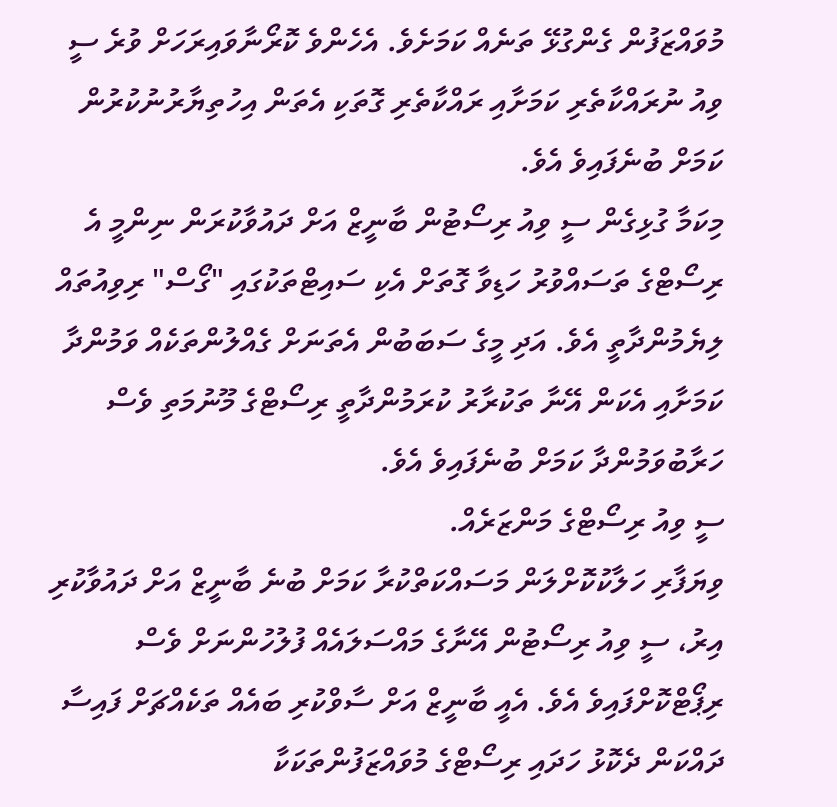މުވައްޒަފުން ގެންގުޅޭ ތަނެއް ކަމަށެވެ. އެހެންވެ ކޮރޯނާވައިރަހަށް ވުރެ ސީ ވިއު ނުރައްކާތެރި ކަމަށާއި ރައްކާތެރި ގޮތަކި އެތަން އިހުތިޔާރުނުކުރުން ކަމަށް ބުނެފައިވެ އެވެ.
މިކަމާ ގުޅިގެން ސީ ވިއު ރިސޯޓުން ބާނީޒް އަށް ދައުވާކުރަން ނިންމީ އެ ރިސޯޓްގެ ތަސައްވުރު ހަޑިވާ ގޮތަށް އެކި ސައިޓްތަކުގައި "ގޯސް" ރިވިއުތައް ލިޔެމުންދާތީ އެވެ. އަދި މީގެ ސަބަބުން އެތަނަށް ގެއްލުންތަކެއް ވަމުންދާ ކަމަށާއި އެކަން އޭނާ ތަކުރާރު ކުރަމުންދާތީ ރިސޯޓްގެ މޫނުމަތި ވެސް ހަރާބުވަމުންދާ ކަމަށް ބުނެފައިވެ އެވެ.
ސީ ވިއު ރިސޯޓްގެ މަންޒަރެއް.
ވިޔަފާރި ހަލާކުކޮށްލަން މަސައްކަތްކުރާ ކަމަށް ބުނެ ބާނީޒް އަށް ދައުވާކުރި އިރު، ސީ ވިއު ރިސޯޓުން އޭނާގެ މައްސަލައެއް ފުލުހުންނަށް ވެސް ރިޕޯޓްކޮށްފައިވެ އެވެ. އެއީ ބާނީޒް އަށް ސާވްކުރި ބައެއް ތަކެއްޗަށް ފައިސާ ދައްކަން ދެކޮޅު ހަދައި ރިސޯޓްގެ މުވައްޒަފުންތަކަކާ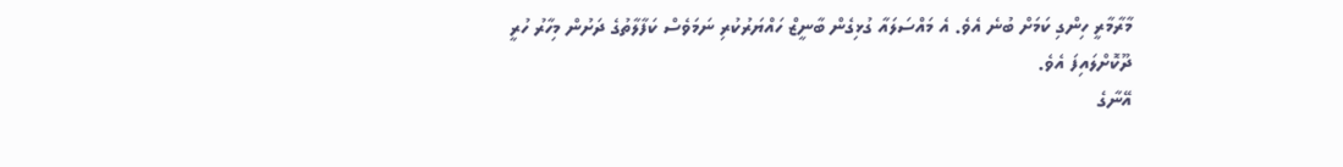މާރާމާރީ ހިންގި ކަމަށް ބުނެ އެވެ. އެ މައްސަލައާ ގުޅިގެން ބާނީޒް ހައްޔަރުކުރި ނަމަވެސް ކަފާލާތުގެ ދަށުން މިހާރު ހުރީ ދޫކޮށްލައިފަ އެވެ.
އޭނާގެ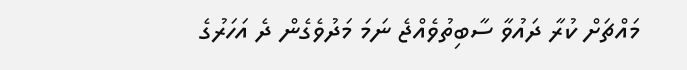މައްޗަށް ކުރާ ދައުވާ ސާބިތުވެއްޖެ ނަމަ މަދުވެގެން ދެ އަހަރުގެ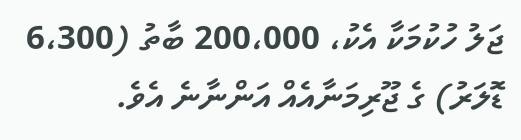ޖަލު ހުކުމަކާ އެކު، 200،000 ބާތު (6،300 ޑޮލަރު) ގެ ޖޫރިމަނާއެއް އަންނާނެ އެވެ.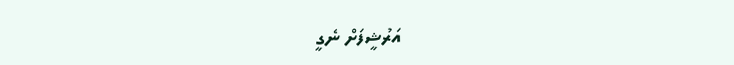އަރުޝީފަށް ނެގީ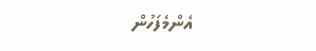އެންމެފަހުން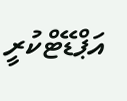އަޕްޑޭޓްކުރީ